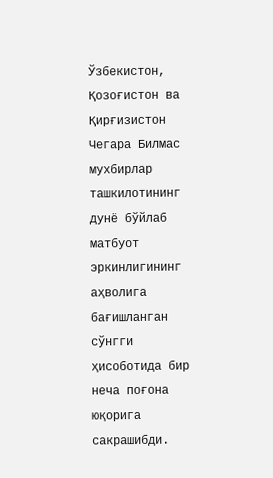Ўзбекистон, Қозоғистон ва Қирғизистон Чегара Билмас мухбирлар ташкилотининг дунё бўйлаб матбуот эркинлигининг аҳволига бағишланган сўнгги ҳисоботида бир неча поғона юқорига сакрашибди.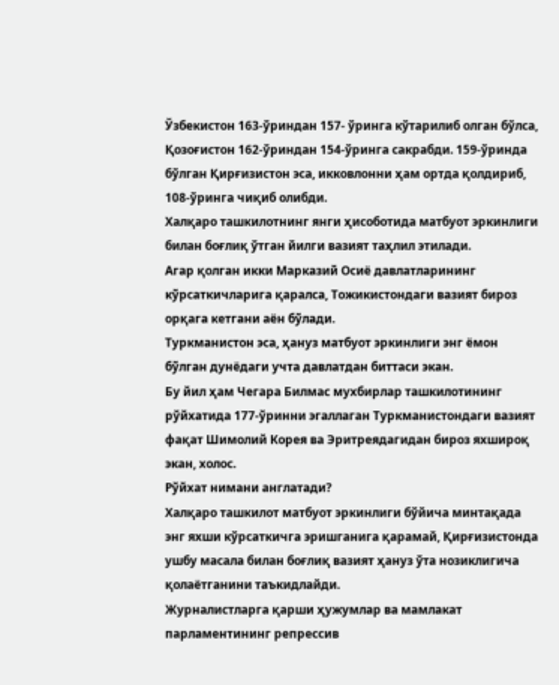Ўзбекистон 163-ўриндан 157- ўринга кўтарилиб олган бўлса, Қозоғистон 162-ўриндан 154-ўринга сакрабди. 159-ўринда бўлган Қирғизистон эса, икковлонни ҳам ортда қолдириб, 108-ўринга чиқиб олибди.
Халқаро ташкилотнинг янги ҳисоботида матбуот эркинлиги билан боғлиқ ўтган йилги вазият таҳлил этилади.
Агар қолган икки Марказий Осиё давлатларининг кўрсаткичларига қаралса, Тожикистондаги вазият бироз орқага кетгани аён бўлади.
Туркманистон эса, ҳануз матбуот эркинлиги энг ёмон бўлган дунёдаги учта давлатдан биттаси экан.
Бу йил ҳам Чегара Билмас мухбирлар ташкилотининг рўйхатида 177-ўринни эгаллаган Туркманистондаги вазият фақат Шимолий Корея ва Эритреядагидан бироз яхшироқ экан, холос.
Рўйхат нимани англатади?
Халқаро ташкилот матбуот эркинлиги бўйича минтақада энг яхши кўрсаткичга эришганига қарамай, Қирғизистонда ушбу масала билан боғлиқ вазият ҳануз ўта нозиклигича қолаётганини таъкидлайди.
Журналистларга қарши ҳужумлар ва мамлакат парламентининг репрессив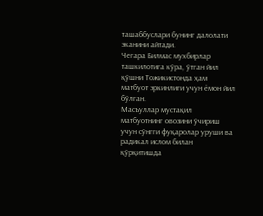ташаббуслари бунинг далолати эканини айтади.
Чегара Билмас мухбирлар ташкилотига кўра, ўтган йил қўшни Тожикистонда ҳам матбуот эркинлиги учун ёмон йил бўлган.
Масъуллар мустақил матбуотнинг овозини ўчириш учун сўнгги фуқаролар уруши ва радикал ислом билан қўрқитишда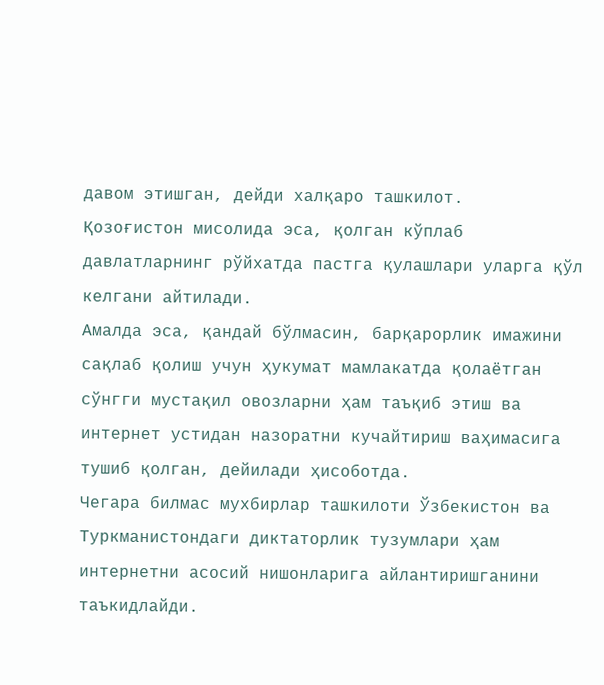давом этишган, дейди халқаро ташкилот.
Қозоғистон мисолида эса, қолган кўплаб давлатларнинг рўйхатда пастга қулашлари уларга қўл келгани айтилади.
Амалда эса, қандай бўлмасин, барқарорлик имажини сақлаб қолиш учун ҳукумат мамлакатда қолаётган сўнгги мустақил овозларни ҳам таъқиб этиш ва интернет устидан назоратни кучайтириш ваҳимасига тушиб қолган, дейилади ҳисоботда.
Чегара билмас мухбирлар ташкилоти Ўзбекистон ва Туркманистондаги диктаторлик тузумлари ҳам интернетни асосий нишонларига айлантиришганини таъкидлайди.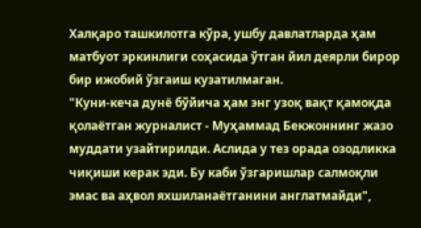Халқаро ташкилотга кўра, ушбу давлатларда ҳам матбуот эркинлиги соҳасида ўтган йил деярли бирор бир ижобий ўзгаиш кузатилмаган.
"Куни-кеча дунё бўйича ҳам энг узоқ вақт қамоқда қолаётган журналист - Муҳаммад Бекжоннинг жазо муддати узайтирилди. Аслида у тез орада озодликка чиқиши керак эди. Бу каби ўзгаришлар салмоқли эмас ва аҳвол яхшиланаётганини англатмайди",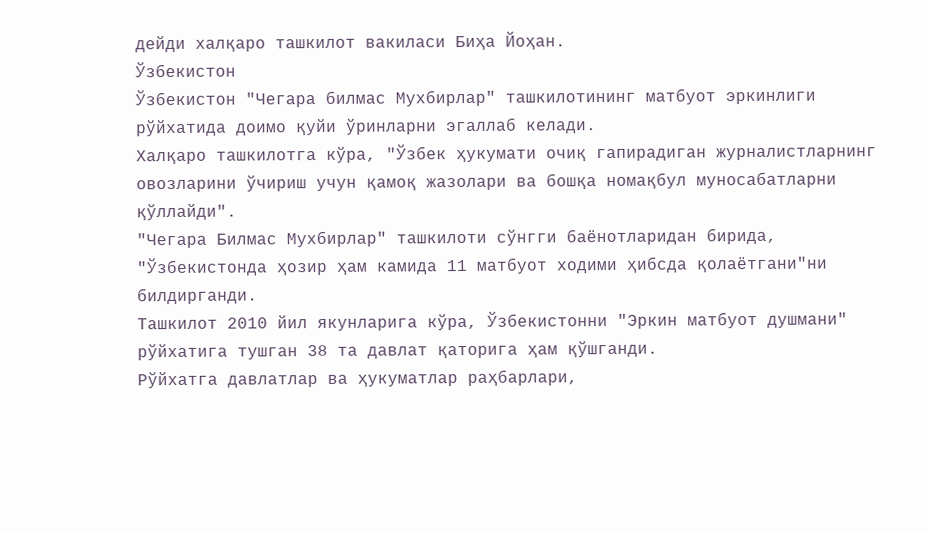дейди халқаро ташкилот вакиласи Биҳа Йоҳан.
Ўзбекистон
Ўзбекистон "Чегара билмас Мухбирлар" ташкилотининг матбуот эркинлиги рўйхатида доимо қуйи ўринларни эгаллаб келади.
Халқаро ташкилотга кўра, "Ўзбек ҳукумати очиқ гапирадиган журналистларнинг овозларини ўчириш учун қамоқ жазолари ва бошқа номақбул муносабатларни қўллайди".
"Чегара Билмас Мухбирлар" ташкилоти сўнгги баёнотларидан бирида, "Ўзбекистонда ҳозир ҳам камида 11 матбуот ходими ҳибсда қолаётгани"ни билдирганди.
Ташкилот 2010 йил якунларига кўра, Ўзбекистонни "Эркин матбуот душмани" рўйхатига тушган 38 та давлат қаторига ҳам қўшганди.
Рўйхатга давлатлар ва ҳукуматлар раҳбарлари,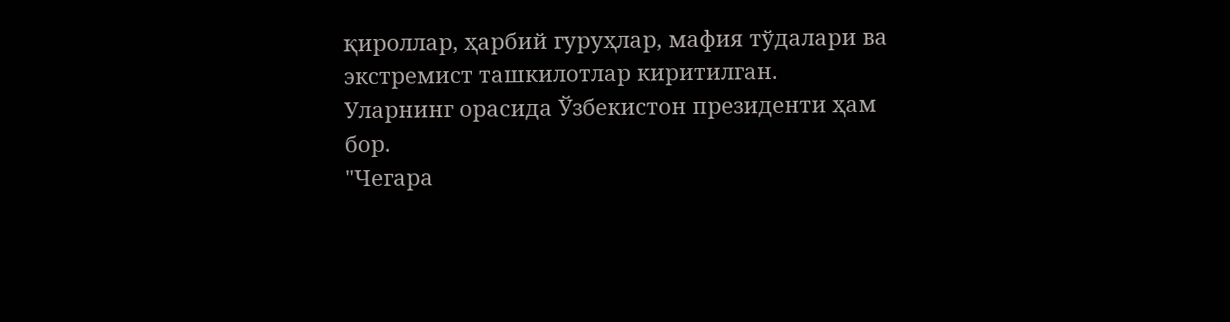қироллар, ҳарбий гуруҳлар, мафия тўдалари ва экстремист ташкилотлар киритилган.
Уларнинг орасида Ўзбекистон президенти ҳам бор.
"Чегара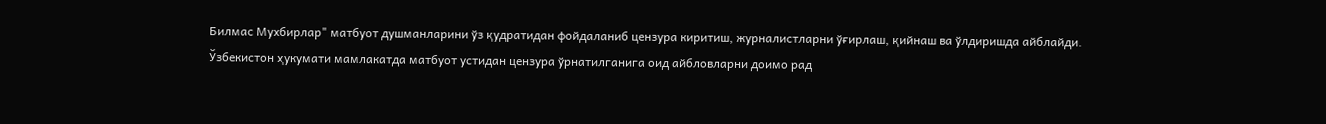Билмас Мухбирлар" матбуот душманларини ўз қудратидан фойдаланиб цензура киритиш, журналистларни ўғирлаш, қийнаш ва ўлдиришда айблайди.
Ўзбекистон ҳукумати мамлакатда матбуот устидан цензура ўрнатилганига оид айбловларни доимо рад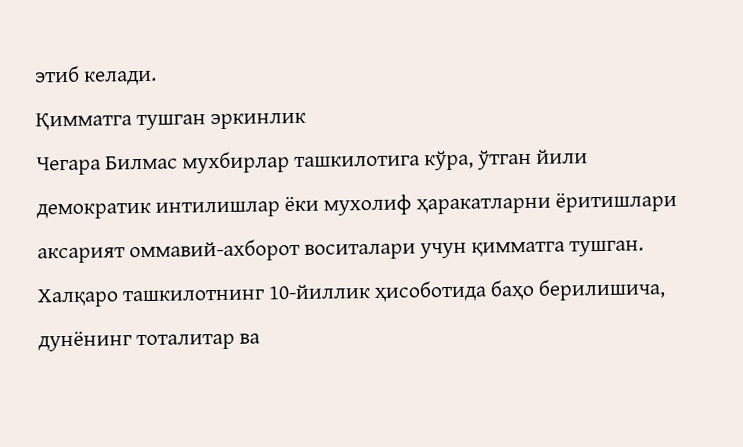этиб келади.
Қимматга тушган эркинлик
Чегара Билмас мухбирлар ташкилотига кўра, ўтган йили демократик интилишлар ёки мухолиф ҳаракатларни ёритишлари аксарият оммавий-ахборот воситалари учун қимматга тушган.
Халқаро ташкилотнинг 10-йиллик ҳисоботида баҳо берилишича, дунёнинг тоталитар ва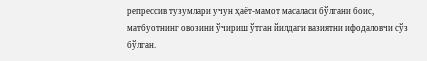репрессив тузумлари учун ҳаёт-мамот масаласи бўлгани боис, матбуотнинг овозини ўчириш ўтган йилдаги вазиятни ифодаловчи сўз бўлган.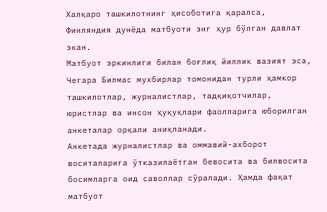Халқаро ташкилотнинг ҳисоботига қаралса, Финляндия дунёда матбуоти энг ҳур бўлган давлат экан.
Матбуот эркинлиги билан боғлиқ йиллик вазият эса, Чегара Билмас мухбирлар томонидан турли ҳамкор ташкилотлар, журналистлар, тадқиқотчилар, юристлар ва инсон ҳуқуқлари фаолларига юборилган анкеталар орқали аниқланади.
Анкетада журналистлар ва оммавий-ахборот воситаларига ўтказилаётган бевосита ва билвосита босимларга оид саволлар сўралади. Ҳамда фақат матбуот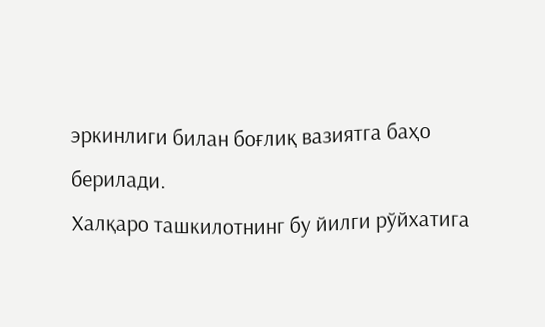эркинлиги билан боғлиқ вазиятга баҳо берилади.
Халқаро ташкилотнинг бу йилги рўйхатига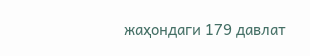жаҳондаги 179 давлат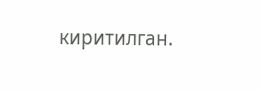киритилган.